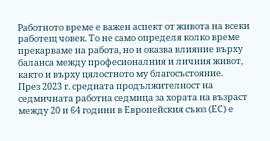Работното време е важен аспект от живота на всеки работещ човек. То не само определя колко време прекарваме на работа, но и оказва влияние върху баланса между професионалния и личния живот, както и върху цялостното му благосъстояние.
През 2023 г. средната продължителност на седмичната работна седмица за хората на възраст между 20 и 64 години в Европейския съюз (ЕС) е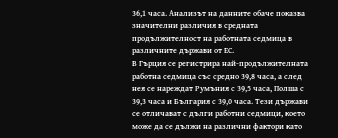36,1 часа. Анализът на данните обаче показва значителни различия в средната продължителност на работната седмица в различните държави от ЕС.
В Гърция се регистрира най-продължителната работна седмица със средно 39,8 часа, а след нея се нареждат Румъния с 39,5 часа, Полша с 39,3 часа и България с 39,0 часа. Тези държави се отличават с дълги работни седмици, което може да се дължи на различни фактори като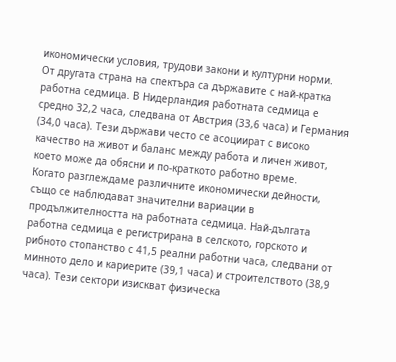икономически условия, трудови закони и културни норми.
От другата страна на спектъра са държавите с най-кратка работна седмица. В Нидерландия работната седмица е средно 32,2 часа, следвана от Австрия (33,6 часа) и Германия (34,0 часа). Тези държави често се асоциират с високо качество на живот и баланс между работа и личен живот, което може да обясни и по-краткото работно време.
Когато разглеждаме различните икономически дейности, също се наблюдават значителни вариации в продължителността на работната седмица. Най-дългата работна седмица е регистрирана в селското, горското и рибното стопанство с 41,5 реални работни часа, следвани от минното дело и кариерите (39,1 часа) и строителството (38,9 часа). Тези сектори изискват физическа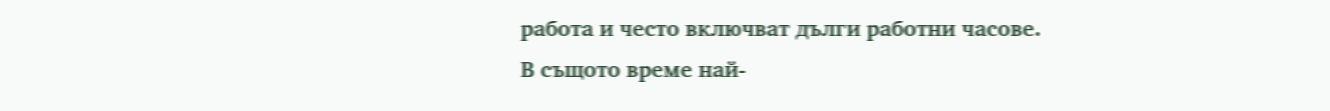работа и често включват дълги работни часове.
В същото време най-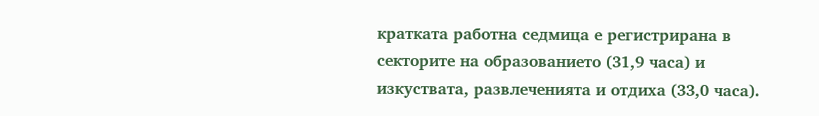кратката работна седмица е регистрирана в секторите на образованието (31,9 часа) и изкуствата, развлеченията и отдиха (33,0 часа).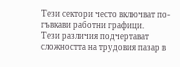Тези сектори често включват по-гъвкави работни графици.
Тези различия подчертават сложността на трудовия пазар в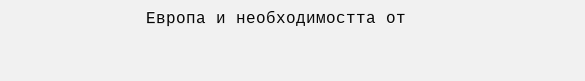Европа и необходимостта от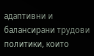адаптивни и балансирани трудови политики, които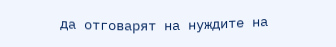да отговарят на нуждите на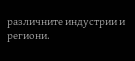различните индустрии и региони.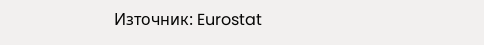Източник: Eurostat